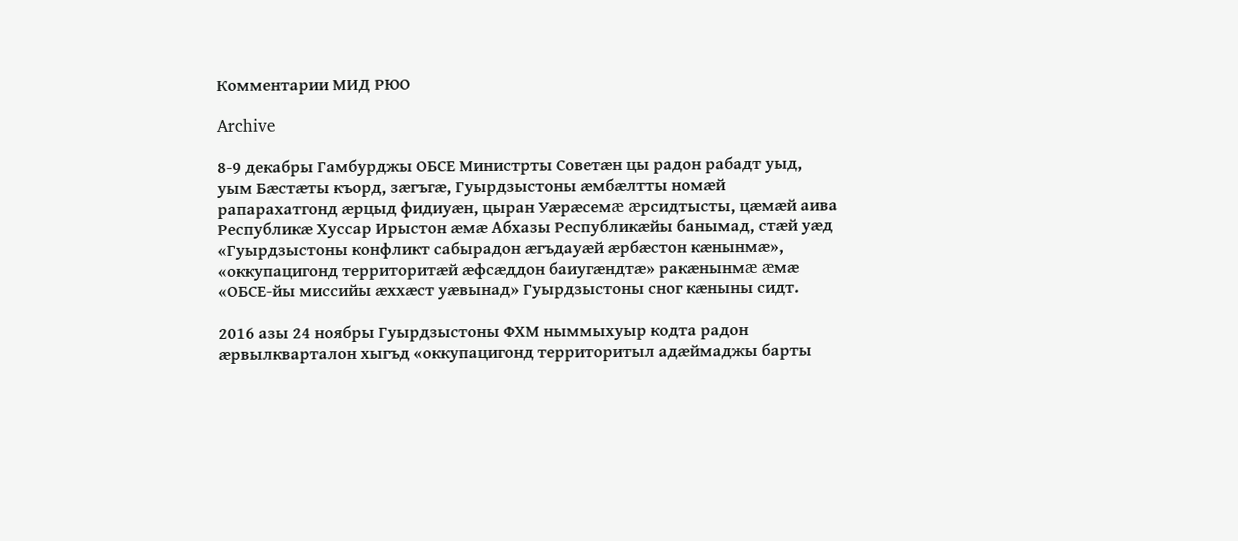Комментарии МИД РЮО

Archive

8-9 декабры Гамбурджы ОБСЕ Министрты Советæн цы радон рабадт уыд, уым Бæстæты къорд, зæгъгæ, Гуырдзыстоны æмбæлтты номæй рапарахатгонд æрцыд фидиуæн, цыран Уæрæсемæ æрсидтысты, цæмæй аива Республикæ Хуссар Ирыстон æмæ Абхазы Республикæйы банымад, стæй уæд «Гуырдзыстоны конфликт сабырадон æгъдауæй æрбæстон кæнынмæ», «оккупацигонд территоритæй æфсæддон баиугæндтæ» ракæнынмæ æмæ «ОБСЕ-йы миссийы æххæст уæвынад» Гуырдзыстоны сног кæныны сидт.

2016 азы 24 ноябры Гуырдзыстоны ФХМ ныммыхуыр кодта радон æрвылкварталон хыгъд «оккупацигонд территоритыл адæймаджы барты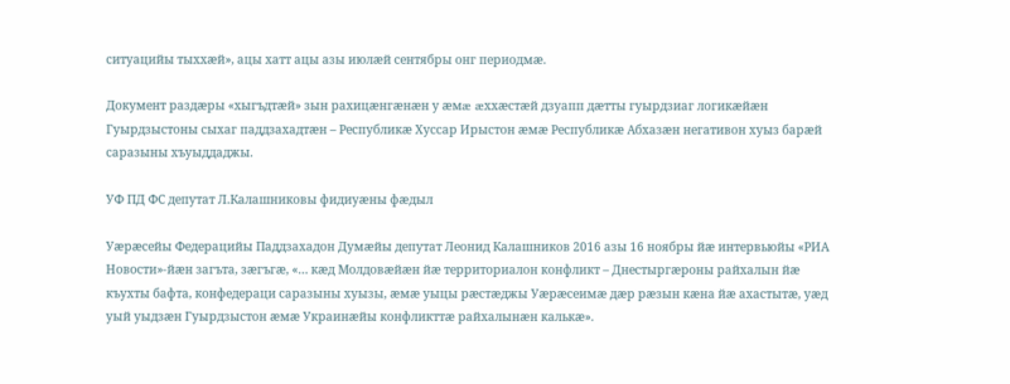ситуацийы тыххæй», ацы хатт ацы азы июлæй сентябры онг периодмæ.

Документ раздæры «хыгъдтæй» зын рахицæнгæнæн у æмæ æххæстæй дзуапп дæтты гуырдзиаг логикæйæн Гуырдзыстоны сыхаг паддзахадтæн – Республикæ Хуссар Ирыстон æмæ Республикæ Абхазæн негативон хуыз барæй саразыны хъуыддаджы.

УФ ПД ФС депутат Л.Калашниковы фидиуæны фæдыл

Уæрæсейы Федерацийы Паддзахадон Думæйы депутат Леонид Калашников 2016 азы 16 ноябры йæ интервьюйы «РИА Новости»-йæн загъта, зæгъгæ, «… кæд Молдовæйæн йæ территориалон конфликт – Днестыргæроны райхалын йæ къухты бафта, конфедераци саразыны хуызы, æмæ уыцы рæстæджы Уæрæсеимæ дæр рæзын кæна йæ ахастытæ, уæд уый уыдзæн Гуырдзыстон æмæ Украинæйы конфликттæ райхалынæн калькæ».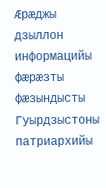Æрæджы дзыллон информацийы фæрæзты фæзындысты Гуырдзыстоны патриархийы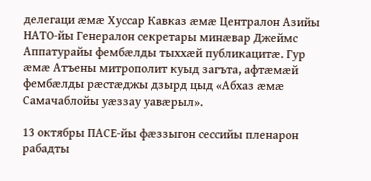делегаци æмæ Хуссар Кавказ æмæ Централон Азийы НАТО-йы Генералон секретары минæвар Джеймс Аппатурайы фембæлды тыххæй публикацитæ. Гур æмæ Атъены митрополит куыд загъта, афтæмæй фембæлды рæстæджы дзырд цыд «Абхаз æмæ Самачаблойы уæззау уавæрыл».

13 октябры ПАСЕ-йы фæззыгон сессийы пленарон рабадты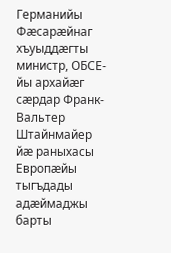Германийы Фæсарæйнаг хъуыддæгты министр, ОБСЕ-йы архайæг сæрдар Франк-Вальтер Штайнмайер йæ раныхасы Европæйы тыгъдады адæймаджы барты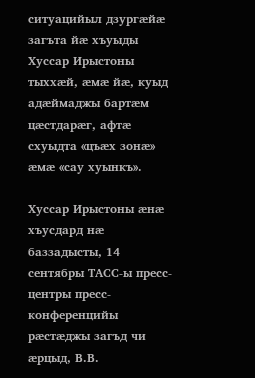ситуацийыл дзургæйæ загъта йæ хъуыды Хуссар Ирыстоны тыххæй, æмæ йæ, куыд адæймаджы бартæм цæстдарæг, афтæ схуыдта «цъæх зонæ» æмæ «сау хуынкъ».

Хуссар Ирыстоны æнæ хъусдард нæ баззадысты, 14 сентябры ТАСС-ы пресс-центры пресс-конференцийы рæстæджы загъд чи æрцыд, В.В.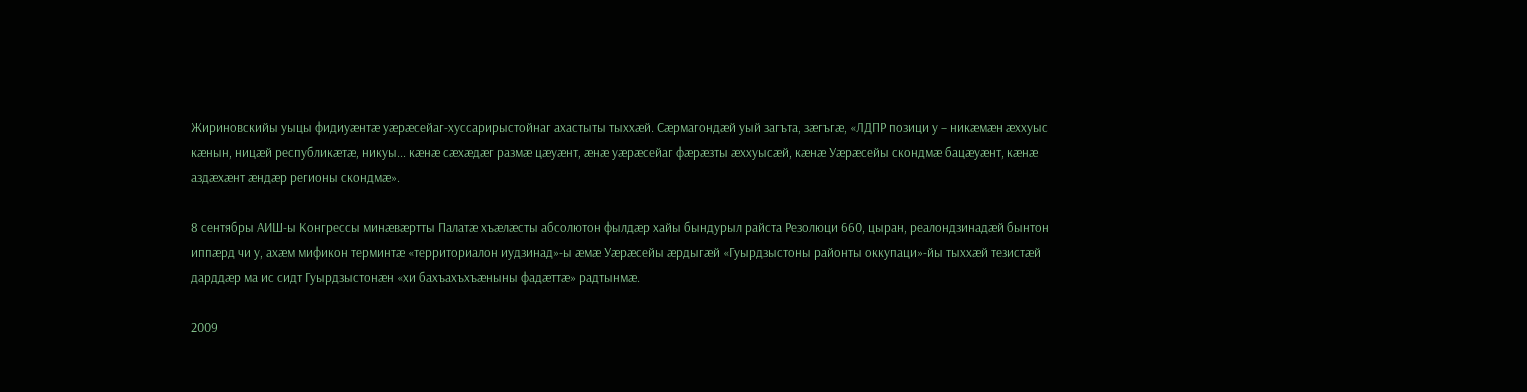Жириновскийы уыцы фидиуæнтæ уæрæсейаг-хуссарирыстойнаг ахастыты тыххæй. Сæрмагондæй уый загъта, зæгъгæ, «ЛДПР позици у – никæмæн æххуыс кæнын, ницæй республикæтæ, никуы... кæнæ сæхæдæг размæ цæуæнт, æнæ уæрæсейаг фæрæзты æххуысæй, кæнæ Уæрæсейы скондмæ бацæуæнт, кæнæ аздæхæнт æндæр регионы скондмæ».

8 сентябры АИШ-ы Конгрессы минæвæртты Палатæ хъæлæсты абсолютон фылдæр хайы бындурыл райста Резолюци 660, цыран, реалондзинадæй бынтон иппæрд чи у, ахæм мификон терминтæ «территориалон иудзинад»-ы æмæ Уæрæсейы æрдыгæй «Гуырдзыстоны районты оккупаци»-йы тыххæй тезистæй дарддæр ма ис сидт Гуырдзыстонæн «хи бахъахъхъæныны фадæттæ» радтынмæ.

2009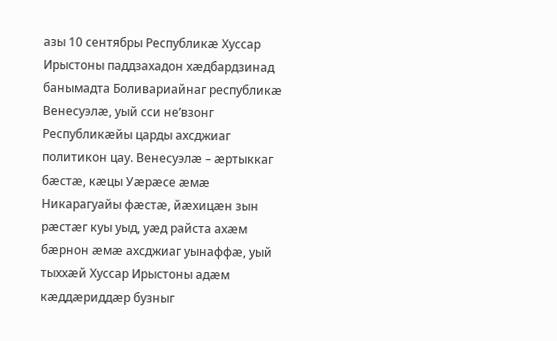азы 10 сентябры Республикæ Хуссар Ирыстоны паддзахадон хæдбардзинад банымадта Боливариайнаг республикæ Венесуэлæ, уый сси не’взонг Республикæйы царды ахсджиаг политикон цау. Венесуэлæ – æртыккаг бæстæ, кæцы Уæрæсе æмæ Никарагуайы фæстæ, йæхицæн зын рæстæг куы уыд, уæд райста ахæм бæрнон æмæ ахсджиаг уынаффæ, уый тыххæй Хуссар Ирыстоны адæм кæддæриддæр бузныг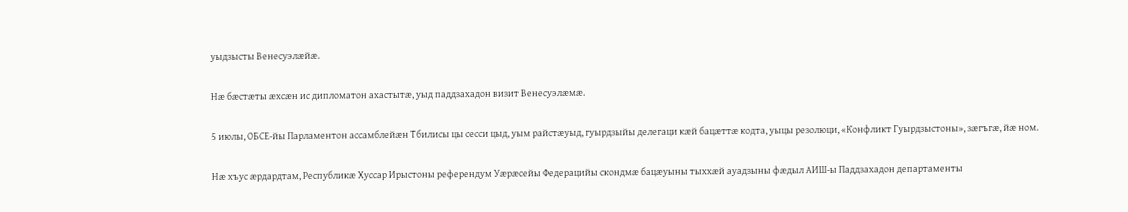уыдзысты Венесуэлæйæ.

Нæ бæстæты æхсæн ис дипломатон ахастытæ, уыд паддзахадон визит Венесуэлæмæ.

5 июлы, ОБСЕ-йы Парламентон ассамблейæн Тбилисы цы сесси цыд, уым райстæуыд, гуырдзыйы делегаци кæй бацæттæ кодта, уыцы резолюци, «Конфликт Гуырдзыстоны», зæгъгæ, йæ ном.

Нæ хъус æрдардтам, Республикæ Хуссар Ирыстоны референдум Уæрæсейы Федерацийы скондмæ бацæуыны тыххæй ауадзыны фæдыл АИШ-ы Паддзахадон департаменты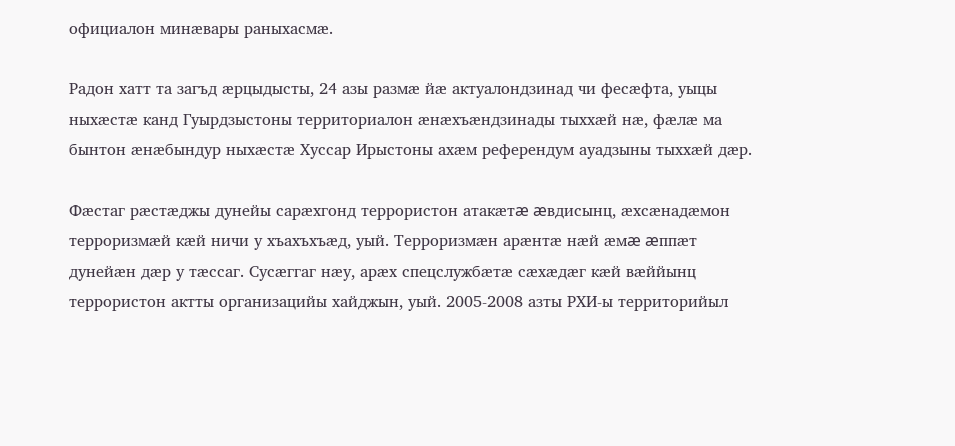официалон минæвары раныхасмæ.

Радон хатт та загъд æрцыдысты, 24 азы размæ йæ актуалондзинад чи фесæфта, уыцы ныхæстæ канд Гуырдзыстоны территориалон æнæхъæндзинады тыххæй нæ, фæлæ ма бынтон æнæбындур ныхæстæ Хуссар Ирыстоны ахæм референдум ауадзыны тыххæй дæр.

Фæстаг рæстæджы дунейы сарæхгонд террористон атакæтæ æвдисынц, æхсæнадæмон терроризмæй кæй ничи у хъахъхъæд, уый. Терроризмæн арæнтæ нæй æмæ æппæт дунейæн дӕр у тæссаг. Сусæггаг нæу, арæх спецслужбæтæ сæхæдæг кæй вæййынц террористон актты организацийы хайджын, уый. 2005-2008 азты РХИ-ы территорийыл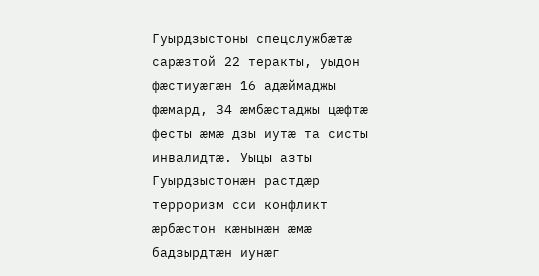Гуырдзыстоны спецслужбæтæ сарæзтой 22 теракты, уыдон фæстиуæгæн 16 адæймаджы фæмард, 34 æмбæстаджы цæфтæ фесты æмæ дзы иутæ та систы инвалидтæ. Уыцы азты Гуырдзыстонæн растдæр терроризм сси конфликт æрбæстон кæнынӕн æмæ бадзырдтӕн иунæг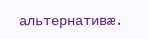альтернативæ.